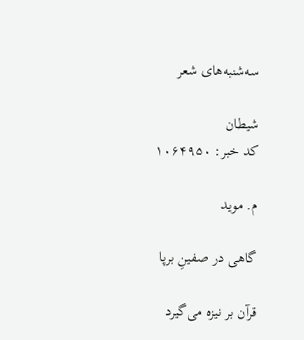سه‌شنبه‌های شعر

شیطان
کد خبر: ۱۰۶۴۹۵۰

م. موید

گاهی در صفینِ برپا

قرآن بر نیزه می‌گیرد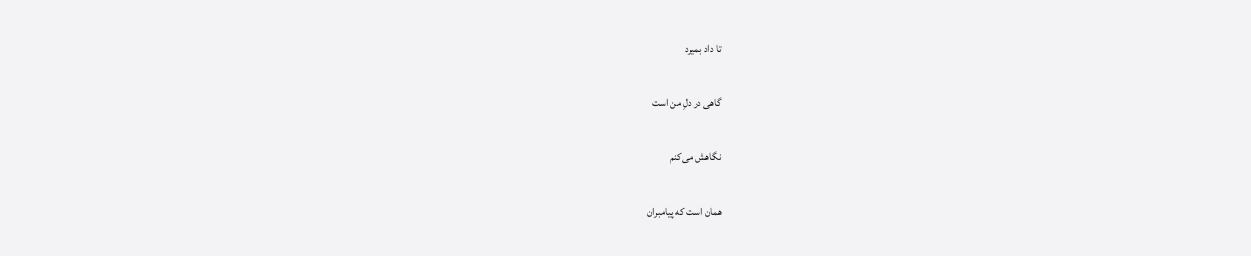تا داد بمیرد

گاهی در دلِ من است

نگاهش می‌کنم

همان است که پیامبران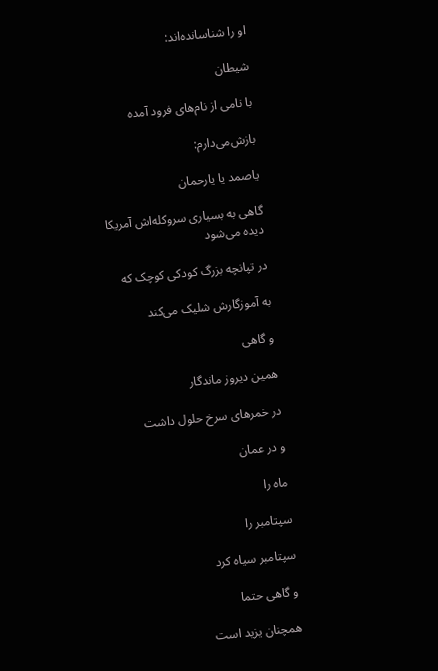او را شناسانده‌اند:

شیطان

با نامی از نام‌های فرود آمده

بازش‌می‌دارم:

یاصمد یا یارحمان

گاهی به بسیاری سروکله‌اش آمریکا دیده می‌شود

در تپانچه‌ بزرگ کودکی کوچک که

به آموزگارش شلیک می‌کند

و گاهی

همین دیروز ماندگار

در خمرهای سرخ حلول داشت

و در عمان

ماه را

سپتامبر را

سپتامبر سیاه کرد

و گاهی حتما

همچنان یزید است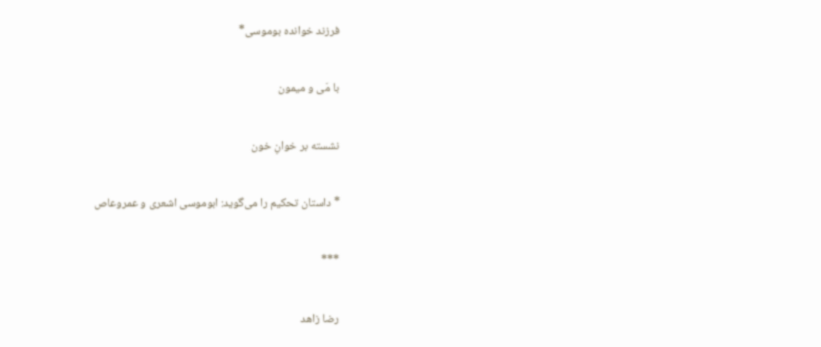فرزند خوانده‌ بوموسی*

با مَی و میمون

نشسته بر خوانِ خون

* داستان تحکیم را می‌گوید: ابوموسی اشعری و عمروعاص

***

رضا زاهد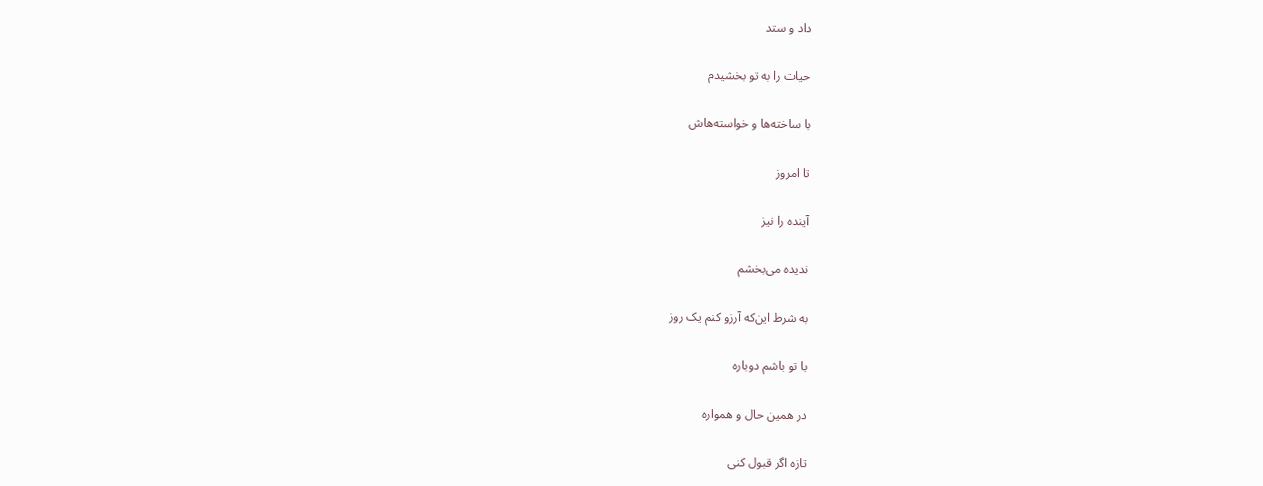داد و ستد

حیات را به تو بخشیدم

با ساخته‌ها و خواسته‌هاش

تا امروز

آینده را نیز

ندیده می‌بخشم

به شرط این‌که آرزو کنم یک روز

با تو باشم دوباره

در همین حال و همواره

تازه اگر قبول کنی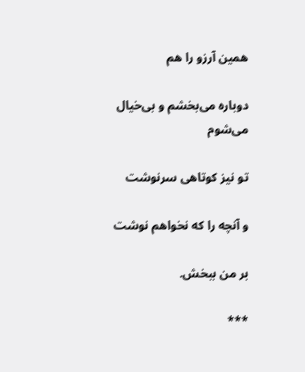همین آرزو را هم

دوباره می‌بخشم و بی‌خیال می‌شوم

تو نیز کوتاهی سرنوشت

و آنچه را که نخواهم نوشت

بر من ببخش.

***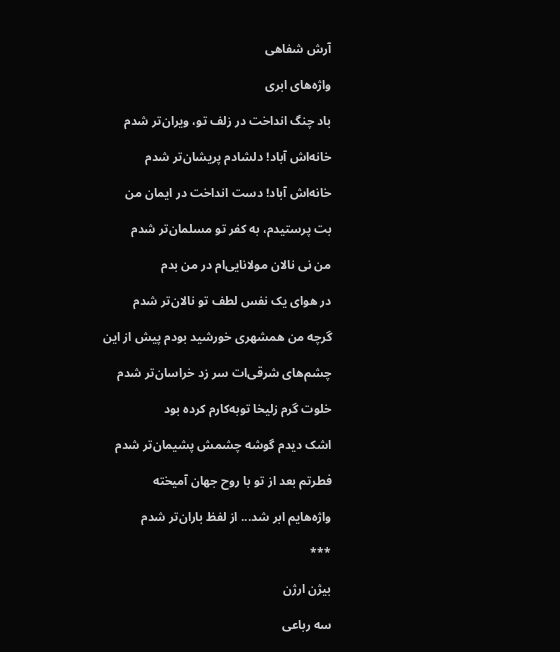آرش شفاهی

واژه‌های ابری

باد چنگ انداخت در زلف تو، ویران‌تر شدم

خانه‌اش آباد! دلشادم پریشان‌تر شدم

خانه‌اش آباد! دست انداخت در ایمان من

بت پرستیدم، به کفر تو مسلمان‌تر شدم

من نی نالان مولانایی‌ام در من بدم

در هوای یک نفس لطف تو نالان‌تر شدم

گرچه من همشهری خورشید بودم پیش از این

چشم‌های شرقی‌ات سر زد خراسان‌تر شدم

خلوت گرم زلیخا توبه‌کارم کرده بود

اشک دیدم گوشه چشمش پشیمان‌تر شدم

فطرتم بعد از تو با روح جهان آمیخته

واژه‌هایم ابر شد... از لفظ باران‌تر شدم

***

بیژن ارژن

سه رباعی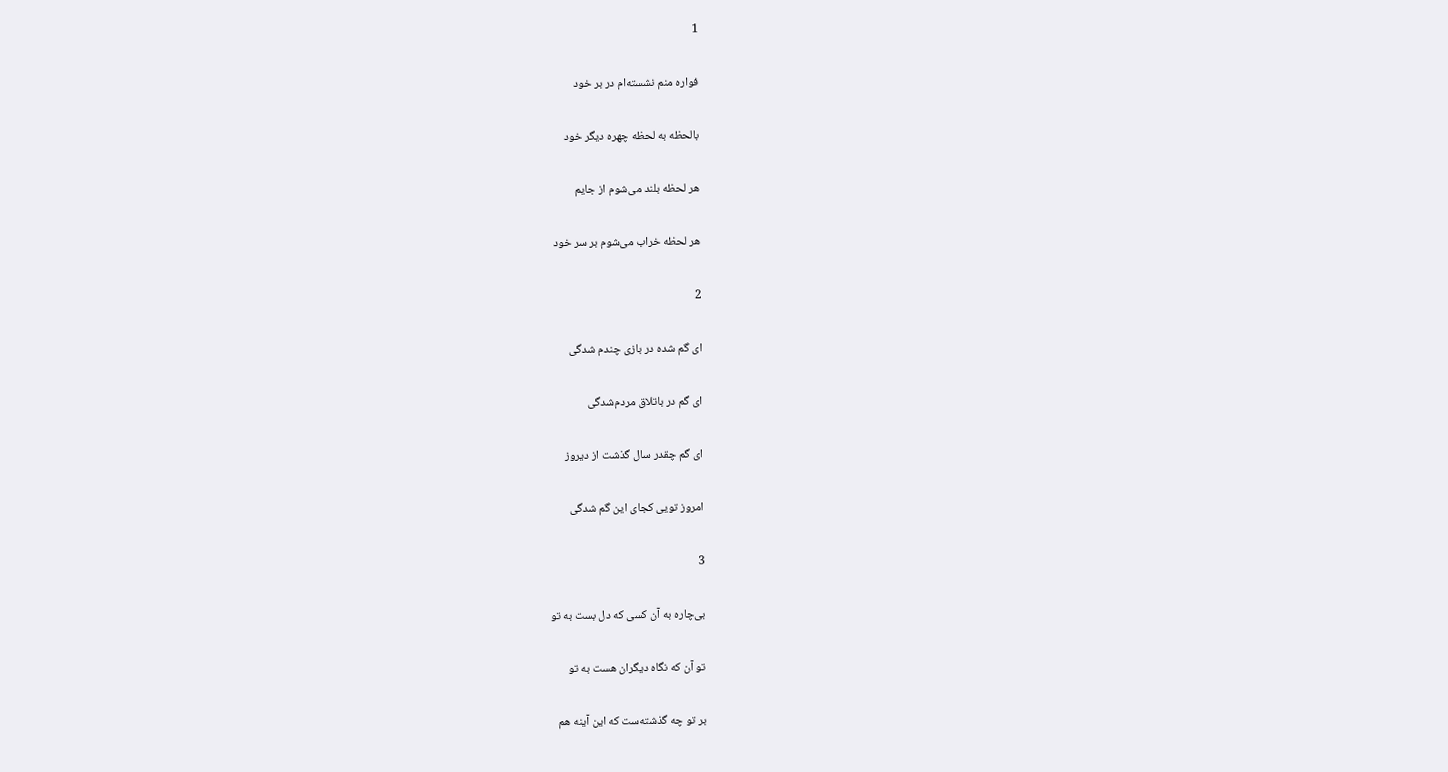1

فواره منم نشسته‌ام در بر خود

بالحظه به لحظه چهره دیگر خود

هر لحظه بلند می‌شوم از جایم

هر لحظه خراب می‌شوم بر سر خود

2

ای گم شده در بازی چندم شدگی

ای گم در باتلاق مردم‌شدگی

ای گم چقدر سال گذشت از دیروز

امروز تویی کجای این گم شدگی

3

بی‌چاره به آن کسی که دل بست به تو

تو آن که نگاه دیگران هست به تو

بر تو چه گذشته‌ست که این آینه هم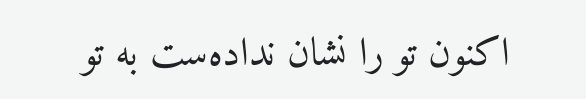اکنون تو را نشان نداده‌ست به تو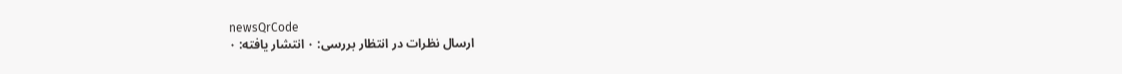newsQrCode
ارسال نظرات در انتظار بررسی: ۰ انتشار یافته: ۰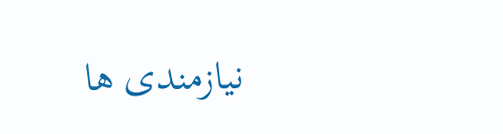نیازمندی ها